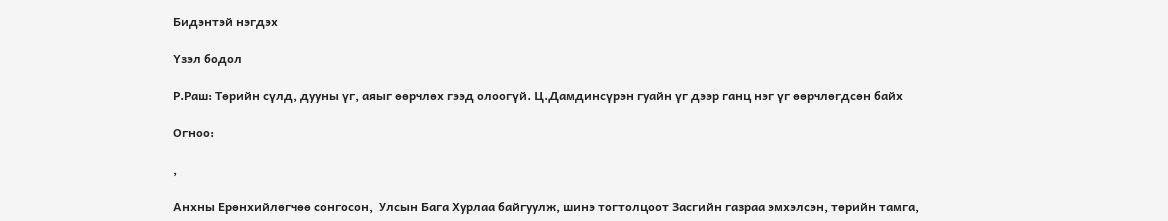Бидэнтэй нэгдэх

Үзэл бодол

Р.Раш: Төрийн сүлд, дууны үг, аяыг өөрчлөх гээд олоогүй. Ц.Дамдинсүрэн гуайн үг дээр ганц нэг үг өөрчлөгдсөн байх

Огноо:

,

Анхны Ерөнхийлөгчөө сонгосон,  Улсын Бага Хурлаа байгуулж, шинэ тогтолцоот Засгийн газраа эмхэлсэн, төрийн тамга,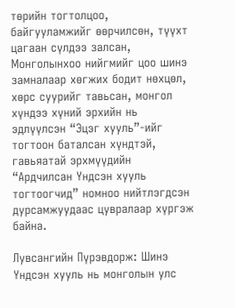төрийн тогтолцоо, байгууламжийг өөрчилсөн, түүхт цагаан сүлдээ залсан, Монголынхоо нийгмийг цоо шинэ замналаар хөгжих бодит нөхцөл, хөрс суурийг тавьсан, монгол хүндээ хүний эрхийн нь эдлүүлсэн “Эцэг хууль”-ийг тогтоон баталсан хүндтэй, гавьяатай эрхмүүдийн “Ардчилсан Үндсэн хууль тогтоогчид” номноо нийтлэгдсэн дурсамжуудаас цувралаар хүргэж байна.

Лувсангийн Пүрэвдорж: Шинэ Үндсэн хууль нь монголын улс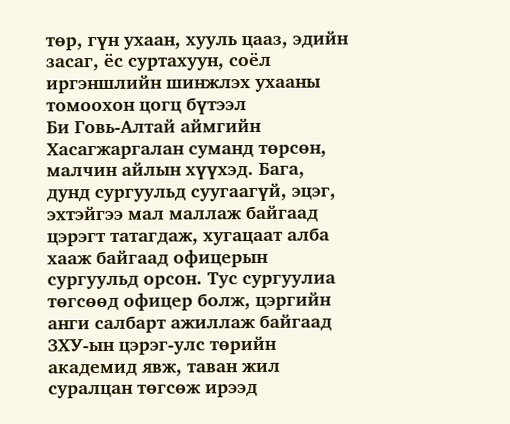төр, гүн ухаан, хууль цааз, эдийн засаг, ёс суртахуун, соёл иргэншлийн шинжлэх ухааны томоохон цогц бүтээл
Би Говь-Алтай аймгийн Хасагжаргалан суманд төрсөн, малчин айлын хүүхэд. Бага, дунд сургуульд суугаагүй, эцэг, эхтэйгээ мал маллаж байгаад цэрэгт татагдаж, хугацаат алба хааж байгаад офицерын сургуульд орсон. Тус сургуулиа төгсөөд офицер болж, цэргийн анги салбарт ажиллаж байгаад ЗХУ-ын цэрэг-улс төрийн академид явж, таван жил суралцан төгсөж ирээд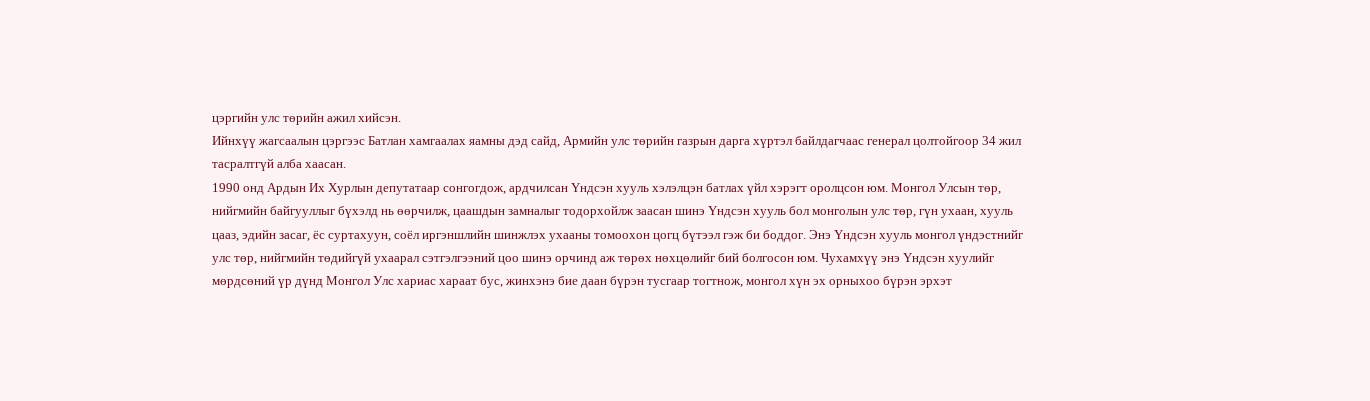цэргийн улс төрийн ажил хийсэн.
Ийнхүү жагсаалын цэргээс Батлан хамгаалах яамны дэд сайд, Армийн улс төрийн газрын дарга хүртэл байлдагчаас генерал цолтойгоор 34 жил тасралтгүй алба хаасан.
1990 онд Ардын Их Хурлын депутатаар сонгогдож, ардчилсан Үндсэн хууль хэлэлцэн батлах үйл хэрэгт оролцсон юм. Монгол Улсын төр, нийгмийн байгууллыг бүхэлд нь өөрчилж, цаашдын замналыг тодорхойлж заасан шинэ Үндсэн хууль бол монголын улс төр, гүн ухаан, хууль цааз, эдийн засаг, ёс суртахуун, соёл иргэншлийн шинжлэх ухааны томоохон цогц бүтээл гэж би боддог. Энэ Үндсэн хууль монгол үндэстнийг улс төр, нийгмийн төдийгүй ухаарал сэтгэлгээний цоо шинэ орчинд аж төрөх нөхцөлийг бий болгосон юм. Чухамхүү энэ Үндсэн хуулийг мөрдсөний үр дүнд Монгол Улс хариас хараат бус, жинхэнэ бие даан бүрэн тусгаар тогтнож, монгол хүн эх орныхоо бүрэн эрхэт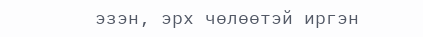эзэн, эрх чөлөөтэй иргэн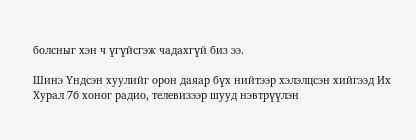болсныг хэн ч үгүйсгэж чадахгүй биз ээ.

Шинэ Үндсэн хуулийг орон даяар бүх нийтээр хэлэлцсэн хийгээд Их Хурал 76 хоног радио, телевизээр шууд нэвтрүүлэн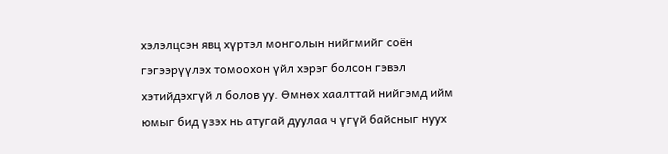хэлэлцсэн явц хүртэл монголын нийгмийг соён гэгээрүүлэх томоохон үйл хэрэг болсон гэвэл хэтийдэхгүй л болов уу. Өмнөх хаалттай нийгэмд ийм юмыг бид үзэх нь атугай дуулаа ч үгүй байсныг нуух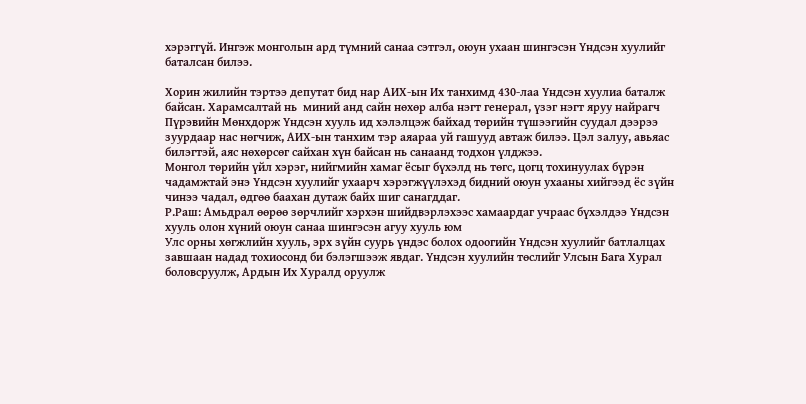хэрэггүй. Ингэж монголын ард түмний санаа сэтгэл, оюун ухаан шингэсэн Үндсэн хуулийг баталсан билээ.

Хорин жилийн тэртээ депутат бид нар АИХ-ын Их танхимд 430-лаа Үндсэн хуулиа баталж байсан. Харамсалтай нь  миний анд сайн нөхөр алба нэгт генерал, үзэг нэгт яруу найрагч Пүрэвийн Мөнхдорж Үндсэн хууль ид хэлэлцэж байхад төрийн түшээгийн суудал дээрээ зуурдаар нас нөгчиж, АИХ-ын танхим тэр аяараа уй гашууд автаж билээ. Цэл залуу, авьяас билэгтэй, аяс нөхөрсөг сайхан хүн байсан нь санаанд тодхон үлджээ.
Монгол төрийн үйл хэрэг, нийгмийн хамаг ёсыг бүхэлд нь төгс, цогц тохинуулах бүрэн чадамжтай энэ Үндсэн хуулийг ухаарч хэрэгжүүлэхэд бидний оюун ухааны хийгээд ёс зүйн чинээ чадал, өдгөө баахан дутаж байх шиг санагддаг.
Р.Раш: Амьдрал өөрөө зөрчлийг хэрхэн шийдвэрлэхээс хамаардаг учраас бүхэлдээ Үндсэн хууль олон хүний оюун санаа шингэсэн агуу хууль юм
Улс орны хөгжлийн хууль, эрх зүйн суурь үндэс болох одоогийн Үндсэн хуулийг батлалцах завшаан надад тохиосонд би бэлэгшээж явдаг. Үндсэн хуулийн төслийг Улсын Бага Хурал боловсруулж, Ардын Их Хуралд оруулж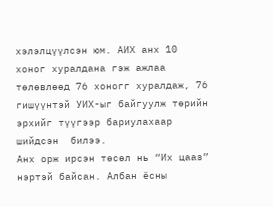хэлэлцүүлсэн юм. АИХ анх 10 хоног хуралдана гэж ажлаа төлөвлөөд 76 хоногг хуралдаж, 76 гишүүнтэй УИХ-ыг байгуулж төрийн эрхийг түүгээр бариулахаар шийдсэн  билээ.
Анх орж ирсэн төсөл нь “Их цааз” нэртэй байсан. Албан ёсны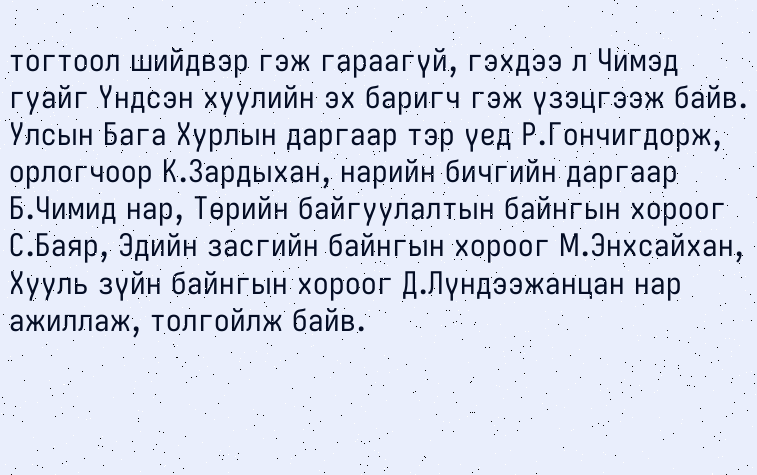тогтоол шийдвэр гэж гараагүй, гэхдээ л Чимэд гуайг Үндсэн хуулийн эх баригч гэж үзэцгээж байв. Улсын Бага Хурлын даргаар тэр үед Р.Гончигдорж, орлогчоор К.3ардыхан, нарийн бичгийн даргаар Б.Чимид нар, Төрийн байгуулалтын байнгын хороог С.Баяр, Эдийн засгийн байнгын хороог М.Энхсайхан, Хууль зүйн байнгын хороог Д.Лүндээжанцан нар ажиллаж, толгойлж байв.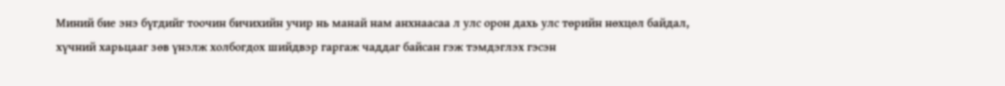Миний бие энэ бүгдийг тоочин бичихийн учир нь манай нам анхнаасаа л улс орон дахь улс төрийн нөхцөл байдал, хүчний харьцааг зөв үнэлж холбогдох шийдвэр гаргаж чаддаг байсан гэж тэмдэглэх гэсэн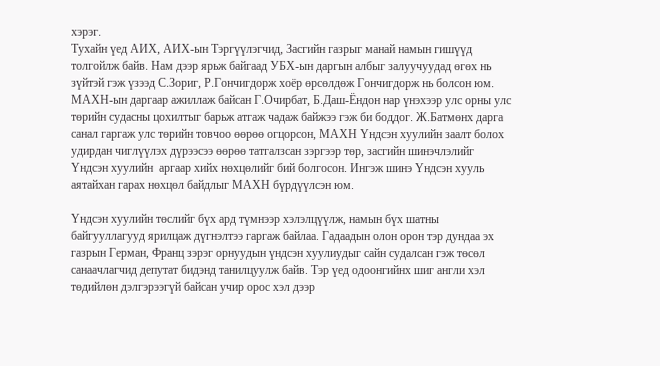хэрэг.
Тухайн үед АИХ, АИХ-ын Тэргүүлэгчид, Засгийн газрыг манай намын гишүүд толгойлж байв. Нам дээр ярьж байгаад УБХ-ын даргын албыг залуучуудад өгөх нь зүйтэй гэж үзээд С.Зориг, Р.Гончигдорж хоёр өрсөлдөж Гончигдорж нь болсон юм. МАХН-ын даргаар ажиллаж байсан Г.Очирбат, Б.Даш-Ёндон нар үнэхээр улс орны улс төрийн судасны цохилтыг барьж атгаж чадаж байжээ гэж би боддог. Ж.Батмөнх дарга санал гаргаж улс төрийн товчоо өөрөө огцорсон, МАХН Үндсэн хуулийн заалт болох удирдан чиглүүлэх дүрээсээ өөрөө татгалзсан зэргээр төр, засгийн шинэчлэлийг Үндсэн хуулийн  аргаар хийх нөхцөлийг бий болгосон. Ингэж шинэ Үндсэн хууль аятайхан гарах нөхцөл байдлыг МАХН бүрдүүлсэн юм.

Үндсэн хуулийн төслийг бүх ард түмнээр хэлэлцүүлж, намын бүх шатны байгууллагууд ярилцаж дүгнэлтээ гаргаж байлаа. Гадаадын олон орон тэр дундаа эх газрын Герман, Франц зэрэг орнуудын үндсэн хуулиудыг сайн судалсан гэж төсөл санаачлагчид депутат бидэнд танилцуулж байв. Тэр үед одоонгийнх шиг англи хэл төдийлөн дэлгэрээгүй байсан учир орос хэл дээр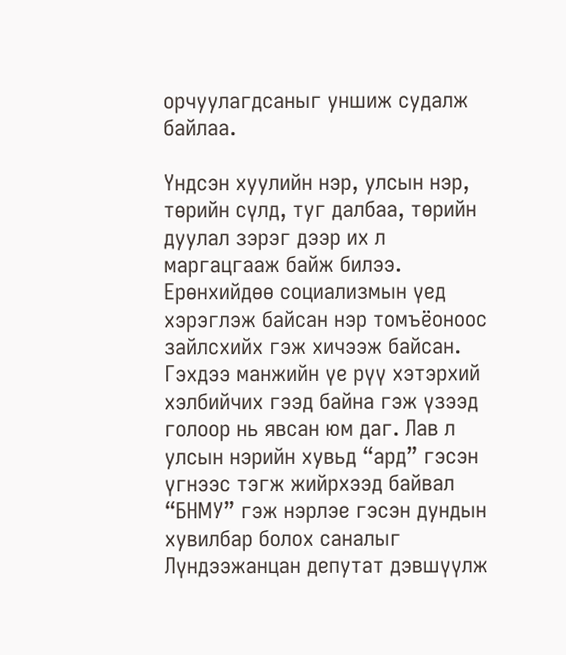орчуулагдсаныг уншиж судалж байлаа.

Үндсэн хуулийн нэр, улсын нэр, төрийн сүлд, туг далбаа, төрийн дуулал зэрэг дээр их л маргацгааж байж билээ. Ерөнхийдөө социализмын үед хэрэглэж байсан нэр томъёоноос зайлсхийх гэж хичээж байсан. Гэхдээ манжийн үе рүү хэтэрхий хэлбийчих гээд байна гэж үзээд голоор нь явсан юм даг. Лав л улсын нэрийн хувьд “ард” гэсэн үгнээс тэгж жийрхээд байвал “БНМУ” гэж нэрлэе гэсэн дундын хувилбар болох саналыг Лүндээжанцан депутат дэвшүүлж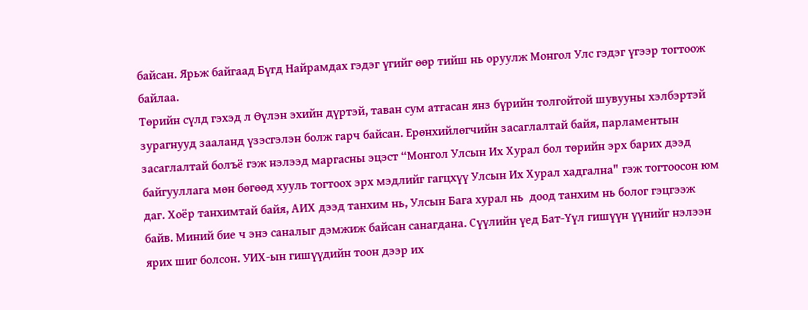байсан. Ярьж байгаад Бүгд Найрамдах гэдэг үгийг өөр тийш нь оруулж Монгол Улс гэдэг үгээр тогтоож байлаа.
Төрийн сүлд гэхэд л Өүлэн эхийн дүртэй, таван сум атгасан янз бүрийн толгойтой шувууны хэлбэртэй зурагнууд зааланд үзэсгэлэн болж гарч байсан. Ерөнхийлөгчийн засаглалтай байя, парламентын засаглалтай болъё гэж нэлээд маргасны эцэст “Монгол Улсын Их Хурал бол төрийн эрх барих дээд байгууллага мөн бөгөөд хууль тогтоох эрх мэдлийг гагцхүү Улсын Их Хурал хадгална" гэж тогтоосон юм даг. Хоёр танхимтай байя, АИХ дээд танхим нь, Улсын Бага хурал нь  доод танхим нь болог гэцгээж байв. Миний бие ч энэ саналыг дэмжиж байсан санагдана. Сүүлийн үед Бат-Үүл гишүүн үүнийг нэлээн ярих шиг болсон. УИХ-ын гишүүдийн тоон дээр их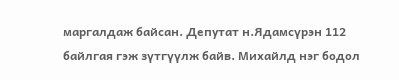маргалдаж байсан. Депутат н.Ядамсүрэн 112 байлгая гэж зүтгүүлж байв. Михайлд нэг бодол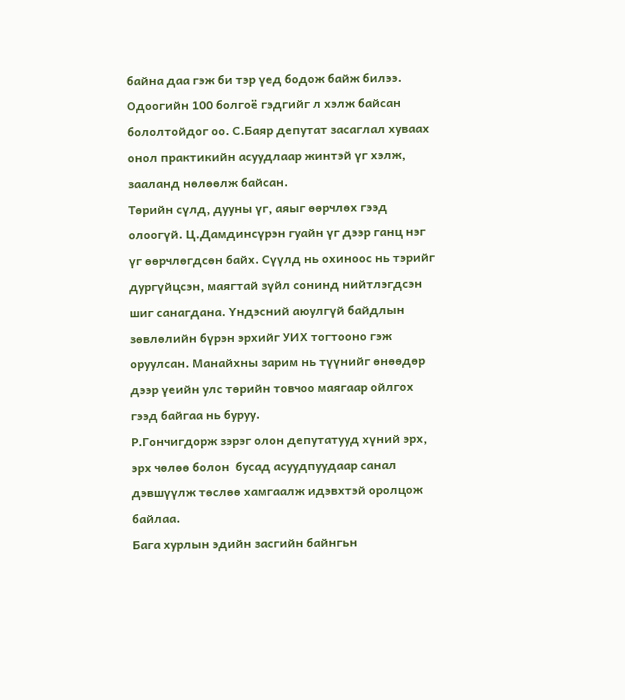байна даа гэж би тэр үед бодож байж билээ. Одоогийн 100 болгоё гэдгийг л хэлж байсан бололтойдог оо. С.Баяр депутат засаглал хуваах онол практикийн асуудлаар жинтэй үг хэлж, зааланд нөлөөлж байсан.
Төрийн сүлд, дууны үг, аяыг өөрчлөх гээд олоогүй. Ц.Дамдинсүрэн гуайн үг дээр ганц нэг үг өөрчлөгдсөн байх. Сүүлд нь охиноос нь тэрийг дургүйцсэн, маягтай зүйл сонинд нийтлэгдсэн шиг санагдана. Үндэсний аюулгүй байдлын зөвлөлийн бүрэн эрхийг УИХ тогтооно гэж оруулсан. Манайхны зарим нь түүнийг өнөөдөр дээр үеийн улс төрийн товчоо маягаар ойлгох гээд байгаа нь буруу.
Р.Гончигдорж зэрэг олон депутатууд хүний эрх, эрх чөлөө болон  бусад асуудпуудаар санал дэвшүүлж төслөө хамгаалж идэвхтэй оролцож байлаа.
Бага хурлын эдийн засгийн байнгьн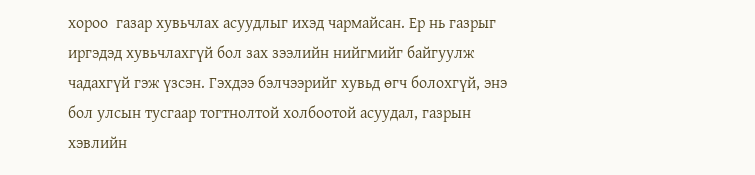хороо  газар хувьчлах асуудлыг ихэд чармайсан. Ер нь газрыг иргэдэд хувьчлахгүй бол зах зээлийн нийгмийг байгуулж чадахгүй гэж үзсэн. Гэхдээ бэлчээрийг хувьд өгч болохгүй, энэ бол улсын тусгаар тогтнолтой холбоотой асуудал, газрын хэвлийн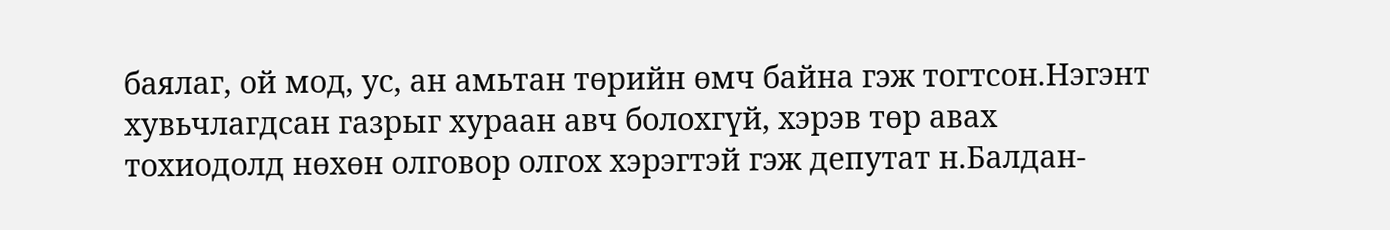баялаг, ой мод, ус, ан амьтан төрийн өмч байна гэж тогтсон.Нэгэнт хувьчлагдсан газрыг хураан авч болохгүй, хэрэв төр авах тохиодолд нөхөн олговор олгох хэрэгтэй гэж депутат н.Балдан-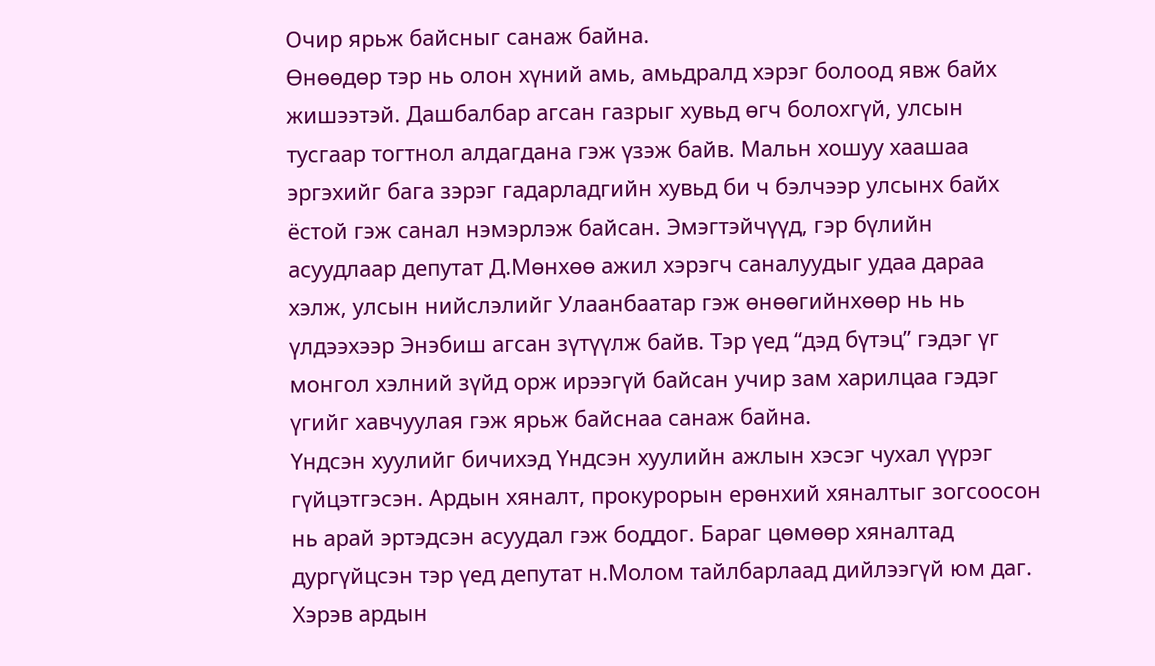Очир ярьж байсныг санаж байна.
Өнөөдөр тэр нь олон хүний амь, амьдралд хэрэг болоод явж байх жишээтэй. Дашбалбар агсан газрыг хувьд өгч болохгүй, улсын тусгаар тогтнол алдагдана гэж үзэж байв. Мальн хошуу хаашаа эргэхийг бага зэрэг гадарладгийн хувьд би ч бэлчээр улсынх байх ёстой гэж санал нэмэрлэж байсан. Эмэгтэйчүүд, гэр бүлийн асуудлаар депутат Д.Мөнхөө ажил хэрэгч саналуудыг удаа дараа хэлж, улсын нийслэлийг Улаанбаатар гэж өнөөгийнхөөр нь нь үлдээхээр Энэбиш агсан зүтүүлж байв. Тэр үед “дэд бүтэц” гэдэг үг монгол хэлний зүйд орж ирээгүй байсан учир зам харилцаа гэдэг  үгийг хавчуулая гэж ярьж байснаа санаж байна.
Үндсэн хуулийг бичихэд Үндсэн хуулийн ажлын хэсэг чухал үүрэг гүйцэтгэсэн. Ардын хяналт, прокурорын ерөнхий хяналтыг зогсоосон нь арай эртэдсэн асуудал гэж боддог. Бараг цөмөөр хяналтад дургүйцсэн тэр үед депутат н.Молом тайлбарлаад дийлээгүй юм даг. Хэрэв ардын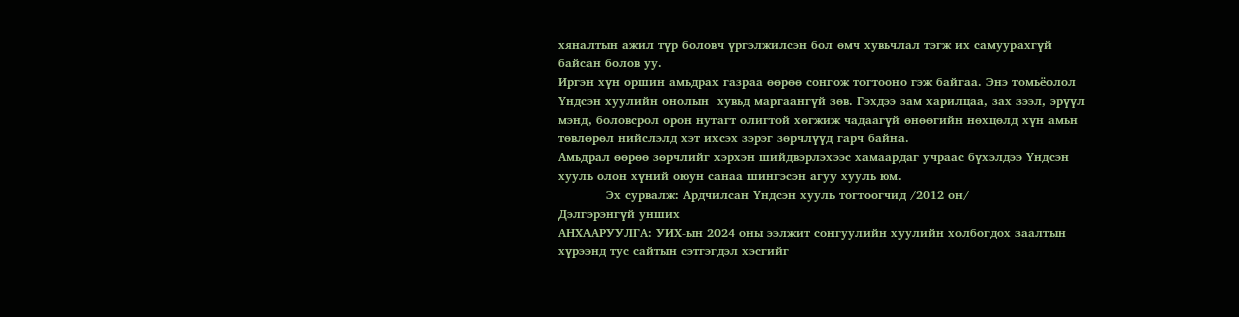хяналтын ажил түр боловч үргэлжилсэн бол өмч хувьчлал тэгж их самуурахгүй байсан болов уу.
Иргэн хүн оршин амьдрах газраа өөрөө сонгож тогтооно гэж байгаа. Энэ томьёолол Үндсэн хуулийн онолын  хувьд маргаангүй зөв. Гэхдээ зам харилцаа, зах зээл, эрүүл мэнд, боловсрол орон нутагт олигтой хөгжиж чадаагүй өнөөгийн нөхцөлд хүн амьн төвлөрөл нийслэлд хэт ихсэх зэрэг зөрчлүүд гарч байна.
Амьдрал өөрөө зөрчлийг хэрхэн шийдвэрлэхээс хамаардаг учраас бүхэлдээ Үндсэн хууль олон хүний оюун санаа шингэсэн агуу хууль юм.
            Эх сурвалж: Ардчилсан Үндсэн хууль тогтоогчид /2012 он/
Дэлгэрэнгүй унших
АНХААРУУЛГА: УИХ-ын 2024 оны ээлжит сонгуулийн хуулийн холбогдох заалтын хүрээнд тус сайтын сэтгэгдэл хэсгийг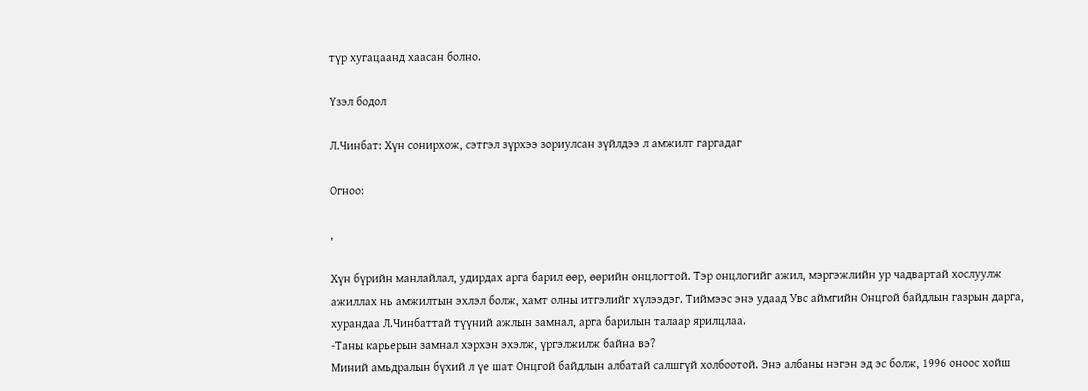түр хугацаанд хаасан болно.

Үзэл бодол

Л.Чинбат: Хүн сонирхож, сэтгэл зүрхээ зориулсан зүйлдээ л амжилт гаргадаг

Огноо:

,

Хүн бүрийн манлайлал, удирдах арга барил өөр, өөрийн онцлогтой. Тэр онцлогийг ажил, мэргэжлийн ур чадвартай хослуулж ажиллах нь амжилтын эхлэл болж, хамт олны итгэлийг хүлээдэг. Тиймээс энэ удаад Увс аймгийн Онцгой байдлын газрын дарга, хурандаа Л.Чинбаттай түүний ажлын замнал, арга барилын талаар ярилцлаа.
-Таны карьерын замнал хэрхэн эхэлж, үргэлжилж байна вэ?
Миний амьдралын бүхий л үе шат Онцгой байдлын албатай салшгүй холбоотой. Энэ албаны нэгэн эд эс болж, 1996 оноос хойш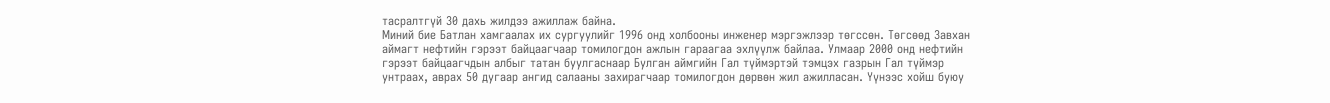тасралтгүй 30 дахь жилдээ ажиллаж байна.
Миний бие Батлан хамгаалах их сургуулийг 1996 онд холбооны инженер мэргэжлээр төгссөн. Төгсөөд Завхан аймагт нефтийн гэрээт байцаагчаар томилогдон ажлын гараагаа эхлүүлж байлаа. Улмаар 2000 онд нефтийн гэрээт байцаагчдын албыг татан буулгаснаар Булган аймгийн Гал түймэртэй тэмцэх газрын Гал түймэр унтраах, аврах 50 дугаар ангид салааны захирагчаар томилогдон дөрвөн жил ажилласан. Үүнээс хойш буюу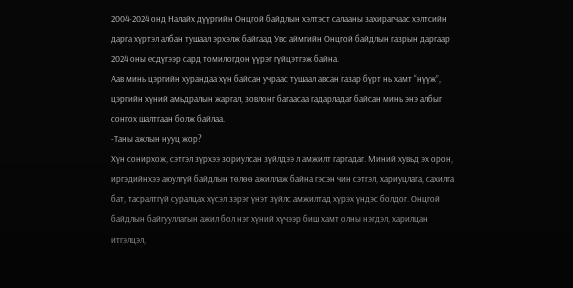2004-2024 онд Налайх дүүргийн Онцгой байдлын хэлтэст салааны захирагчаас хэлтсийн дарга хүртэл албан тушаал эрхэлж байгаад Увс аймгийн Онцгой байдлын газрын даргаар 2024 оны есдүгээр сард томилогдон үүрэг гүйцэтгэж байна.
Аав минь цэргийн хурандаа хүн байсан учраас тушаал авсан газар бүрт нь хамт “нүүж”, цэргийн хүний амьдралын жаргал, зовлонг багаасаа гадарладаг байсан минь энэ албыг сонгох шалтгаан болж байлаа.
-Таны ажлын нууц жор?
Хүн сонирхож, сэтгэл зүрхээ зориулсан зүйлдээ л амжилт гаргадаг. Миний хувьд эх орон, иргэдийнхээ аюулгүй байдлын төлөө ажиллаж байна гэсэн чин сэтгэл, хариуцлага, сахилга бат, тасралтгүй суралцах хүсэл зэрэг үнэт зүйлс амжилтад хүрэх үндэс болдог. Онцгой байдлын байгууллагын ажил бол нэг хүний хүчээр биш хамт олны нэгдэл, харилцан итгэлцэл,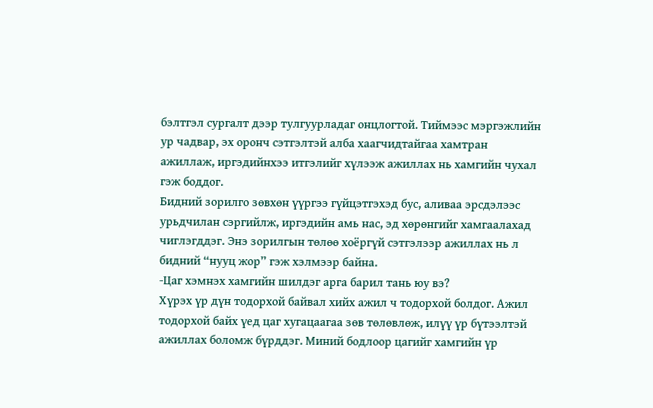бэлтгэл сургалт дээр тулгуурладаг онцлогтой. Тиймээс мэргэжлийн ур чадвар, эх оронч сэтгэлтэй алба хаагчидтайгаа хамтран ажиллаж, иргэдийнхээ итгэлийг хүлээж ажиллах нь хамгийн чухал гэж боддог.
Бидний зорилго зөвхөн үүргээ гүйцэтгэхэд бус, аливаа эрсдэлээс урьдчилан сэргийлж, иргэдийн амь нас, эд хөрөнгийг хамгаалахад чиглэгддэг. Энэ зорилгын төлөө хоёргүй сэтгэлээр ажиллах нь л бидний “нууц жор” гэж хэлмээр байна.
-Цаг хэмнэх хамгийн шилдэг арга барил тань юу вэ?
Хүрэх үр дүн тодорхой байвал хийх ажил ч тодорхой болдог. Ажил тодорхой байх үед цаг хугацаагаа зөв төлөвлөж, илүү үр бүтээлтэй ажиллах боломж бүрддэг. Миний бодлоор цагийг хамгийн үр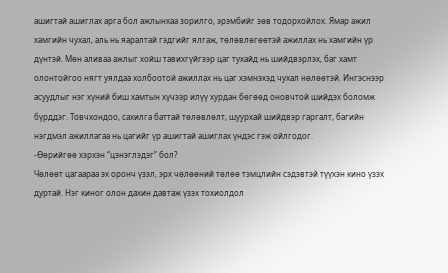ашигтай ашиглах арга бол ажлынхаа зорилго, эрэмбийг зөв тодорхойлох. Ямар ажил хамгийн чухал, аль нь яаралтай гэдгийг ялгаж, төлөвлөгөөтэй ажиллах нь хамгийн үр дүнтэй. Мөн аливаа ажлыг хойш тавихгүйгээр цаг тухайд нь шийдвэрлэх, баг хамт олонтойгоо нягт уялдаа холбоотой ажиллах нь цаг хэмнэхэд чухал нөлөөтэй. Ингэснээр асуудлыг нэг хүний биш хамтын хүчээр илүү хурдан бөгөөд оновчтой шийдэх боломж бүрддэг. Товчхондоо, сахилга баттай төлөвлөлт, шуурхай шийдвэр гаргалт, багийн нэгдмэл ажиллагаа нь цагийг үр ашигтай ашиглах үндэс гэж ойлгодог.
-Өөрийгөө хэрхэн “цэнэглэдэг” бол?
Чөлөөт цагаараа эх оронч үзэл, эрх чөлөөний төлөө тэмцлийн сэдэвтэй түүхэн кино үзэх дуртай. Нэг киног олон дахин давтаж үзэх тохиолдол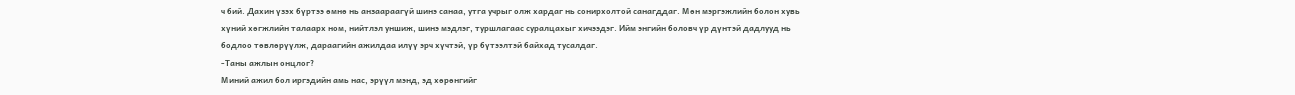ч бий. Дахин үзэх бүртээ өмнө нь анзаараагүй шинэ санаа, утга учрыг олж хардаг нь сонирхолтой санагддаг. Мөн мэргэжлийн болон хувь хүний хөгжлийн талаарх ном, нийтлэл уншиж, шинэ мэдлэг, туршлагаас суралцахыг хичээдэг. Ийм энгийн боловч үр дүнтэй дадлууд нь бодлоо төвлөрүүлж, дараагийн ажилдаа илүү эрч хүчтэй, үр бүтээлтэй байхад тусалдаг.
-Таны ажлын онцлог?
Миний ажил бол иргэдийн амь нас, эрүүл мэнд, эд хөрөнгийг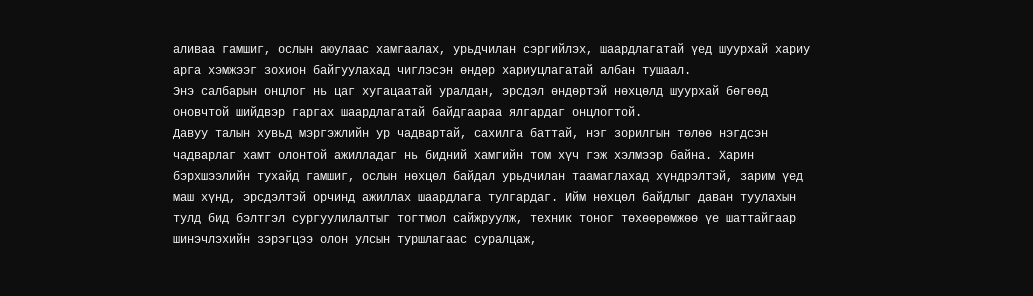аливаа гамшиг, ослын аюулаас хамгаалах, урьдчилан сэргийлэх, шаардлагатай үед шуурхай хариу арга хэмжээг зохион байгуулахад чиглэсэн өндөр хариуцлагатай албан тушаал.
Энэ салбарын онцлог нь цаг хугацаатай уралдан, эрсдэл өндөртэй нөхцөлд шуурхай бөгөөд оновчтой шийдвэр гаргах шаардлагатай байдгаараа ялгардаг онцлогтой.
Давуу талын хувьд мэргэжлийн ур чадвартай, сахилга баттай, нэг зорилгын төлөө нэгдсэн чадварлаг хамт олонтой ажилладаг нь бидний хамгийн том хүч гэж хэлмээр байна. Харин бэрхшээлийн тухайд гамшиг, ослын нөхцөл байдал урьдчилан таамаглахад хүндрэлтэй, зарим үед маш хүнд, эрсдэлтэй орчинд ажиллах шаардлага тулгардаг. Ийм нөхцөл байдлыг даван туулахын тулд бид бэлтгэл сургуулилалтыг тогтмол сайжруулж, техник тоног төхөөрөмжөө үе шаттайгаар шинэчлэхийн зэрэгцээ олон улсын туршлагаас суралцаж,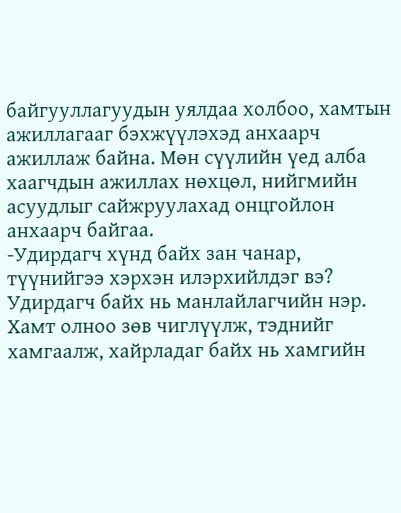байгууллагуудын уялдаа холбоо, хамтын ажиллагааг бэхжүүлэхэд анхаарч ажиллаж байна. Мөн сүүлийн үед алба хаагчдын ажиллах нөхцөл, нийгмийн асуудлыг сайжруулахад онцгойлон анхаарч байгаа.
-Удирдагч хүнд байх зан чанар, түүнийгээ хэрхэн илэрхийлдэг вэ?
Удирдагч байх нь манлайлагчийн нэр. Хамт олноо зөв чиглүүлж, тэднийг хамгаалж, хайрладаг байх нь хамгийн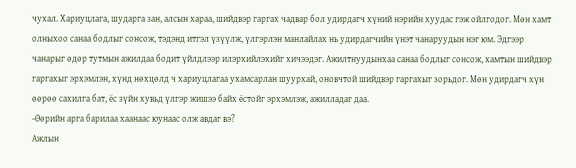чухал. Хариуцлага, шударга зан, алсын хараа, шийдвэр гаргах чадвар бол удирдагч хүний нэрийн хуудас гэж ойлгодог. Мөн хамт олныхоо санаа бодлыг сонсож, тэдэнд итгэл үзүүлж, үлгэрлэн манлайлах нь удирдагчийн үнэт чанаруудын нэг юм. Эдгээр чанарыг өдөр тутмын ажилдаа бодит үйлдлээр илэрхийлэхийг хичээдэг. Ажилтнуудынхаа санаа бодлыг сонсож, хамтын шийдвэр гаргахыг эрхэмлэн, хүнд нөхцөлд ч хариуцлагаа ухамсарлан шуурхай, оновчтой шийдвэр гаргахыг зорьдог. Мөн удирдагч хүн өөрөө сахилга бат, ёс зүйн хувьд үлгэр жишээ байх ёстойг эрхэмлэж, ажилладаг даа.
-Өөрийн арга барилаа хаанаас юунаас олж авдаг вэ?
Ажлын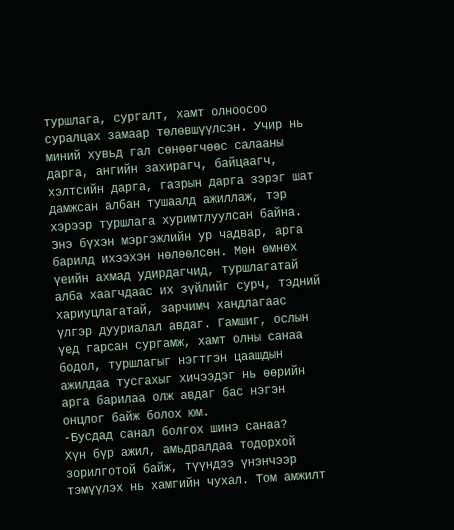туршлага, сургалт, хамт олноосоо суралцах замаар төлөвшүүлсэн. Учир нь миний хувьд гал сөнөөгчөөс салааны дарга, ангийн захирагч, байцаагч, хэлтсийн дарга, газрын дарга зэрэг шат дамжсан албан тушаалд ажиллаж, тэр хэрээр туршлага хуримтлуулсан байна. Энэ бүхэн мэргэжлийн ур чадвар, арга барилд ихээхэн нөлөөлсөн. Мөн өмнөх үеийн ахмад удирдагчид, туршлагатай алба хаагчдаас их зүйлийг сурч, тэдний хариуцлагатай, зарчимч хандлагаас үлгэр дууриалал авдаг. Гамшиг, ослын үед гарсан сургамж, хамт олны санаа бодол, туршлагыг нэгтгэн цаашдын ажилдаа тусгахыг хичээдэг нь өөрийн арга барилаа олж авдаг бас нэгэн онцлог байж болох юм.
-Бусдад санал болгох шинэ санаа?
Хүн бүр ажил, амьдралдаа тодорхой зорилготой байж, түүндээ үнэнчээр тэмүүлэх нь хамгийн чухал. Том амжилт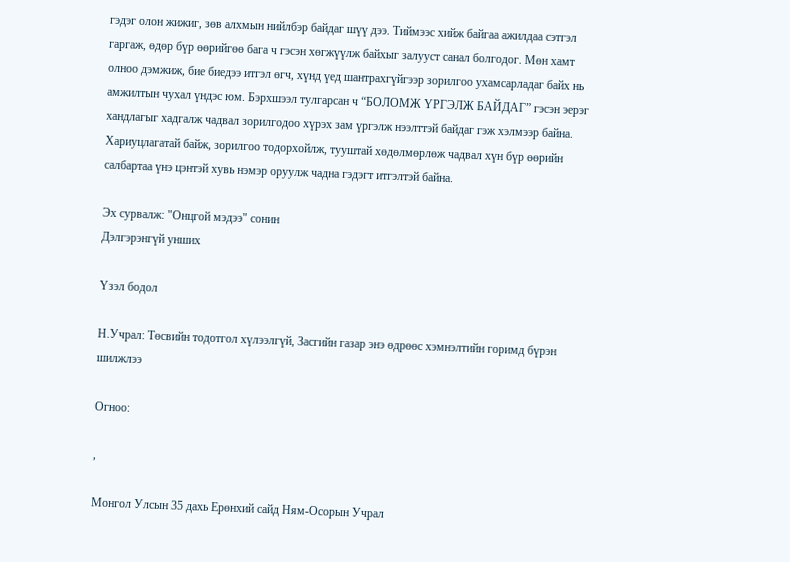гэдэг олон жижиг, зөв алхмын нийлбэр байдаг шүү дээ. Тиймээс хийж байгаа ажилдаа сэтгэл гаргаж, өдөр бүр өөрийгөө бага ч гэсэн хөгжүүлж байхыг залууст санал болгодог. Мөн хамт олноо дэмжиж, бие биедээ итгэл өгч, хүнд үед шантрахгүйгээр зорилгоо ухамсарладаг байх нь амжилтын чухал үндэс юм. Бэрхшээл тулгарсан ч “БОЛОМЖ ҮРГЭЛЖ БАЙДАГ” гэсэн эерэг хандлагыг хадгалж чадвал зорилгодоо хүрэх зам үргэлж нээлттэй байдаг гэж хэлмээр байна. Хариуцлагатай байж, зорилгоо тодорхойлж, тууштай хөдөлмөрлөж чадвал хүн бүр өөрийн салбартаа үнэ цэнтэй хувь нэмэр оруулж чадна гэдэгт итгэлтэй байна.

Эх сурвалж: "Онцгой мэдээ" сонин
Дэлгэрэнгүй унших

Үзэл бодол

Н.Учрал: Төсвийн тодотгол хүлээлгүй, Засгийн газар энэ өдрөөс хэмнэлтийн горимд бүрэн шилжлээ

Огноо:

,

Монгол Улсын 35 дахь Ерөнхий сайд Ням-Осорын Учрал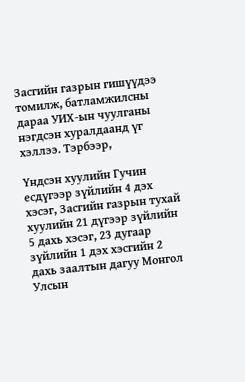Засгийн газрын гишүүдээ томилж, батламжилсны дараа УИХ-ын чуулганы нэгдсэн хуралдаанд үг хэллээ. Тэрбээр,

Үндсэн хуулийн Гучин есдүгээр зүйлийн 4 дэх хэсэг, Засгийн газрын тухай хуулийн 21 дүгээр зүйлийн 5 дахь хэсэг, 23 дугаар зүйлийн 1 дэх хэсгийн 2 дахь заалтын дагуу Монгол Улсын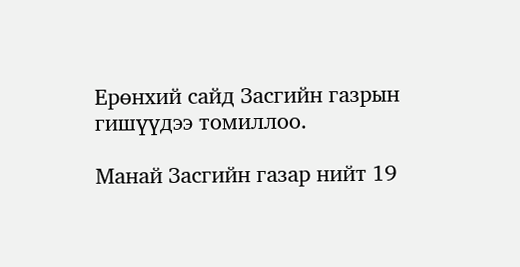Ерөнхий сайд Засгийн газрын гишүүдээ томиллоо.

Манай Засгийн газар нийт 19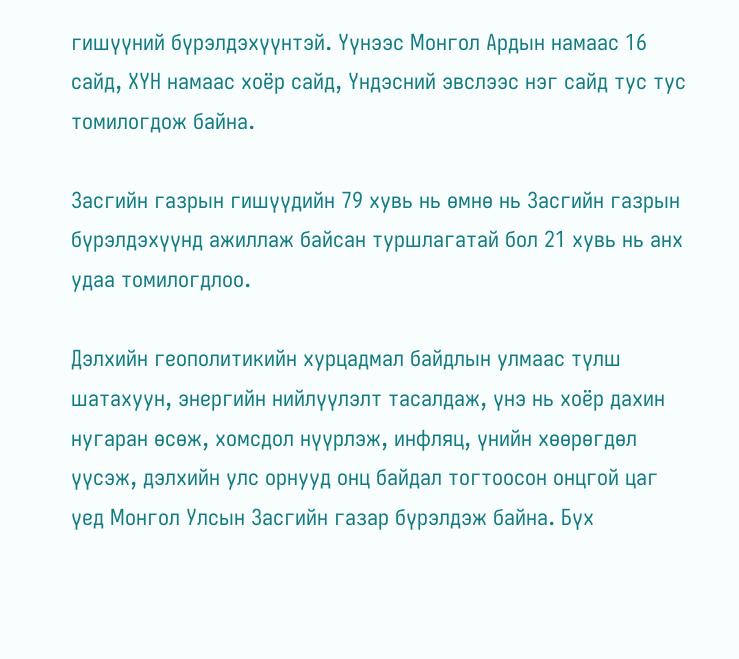гишүүний бүрэлдэхүүнтэй. Үүнээс Монгол Ардын намаас 16 сайд, ХҮН намаас хоёр сайд, Үндэсний эвслээс нэг сайд тус тус томилогдож байна.

Засгийн газрын гишүүдийн 79 хувь нь өмнө нь Засгийн газрын бүрэлдэхүүнд ажиллаж байсан туршлагатай бол 21 хувь нь анх удаа томилогдлоо.

Дэлхийн геополитикийн хурцадмал байдлын улмаас түлш шатахуун, энергийн нийлүүлэлт тасалдаж, үнэ нь хоёр дахин нугаран өсөж, хомсдол нүүрлэж, инфляц, үнийн хөөрөгдөл үүсэж, дэлхийн улс орнууд онц байдал тогтоосон онцгой цаг үед Монгол Улсын Засгийн газар бүрэлдэж байна. Бүх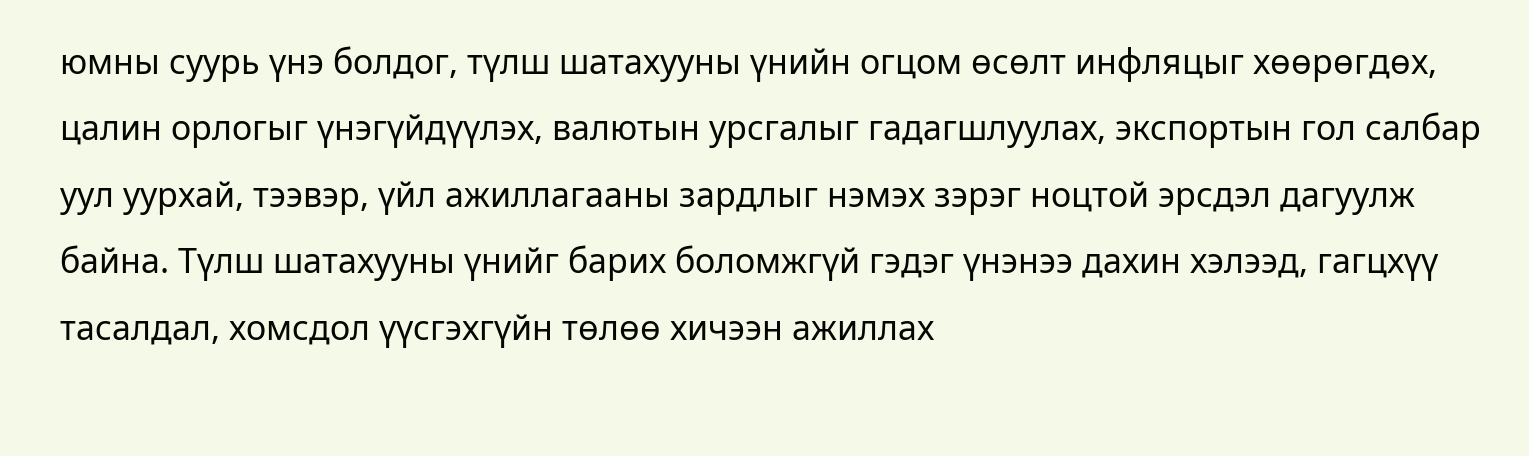юмны суурь үнэ болдог, түлш шатахууны үнийн огцом өсөлт инфляцыг хөөрөгдөх, цалин орлогыг үнэгүйдүүлэх, валютын урсгалыг гадагшлуулах, экспортын гол салбар уул уурхай, тээвэр, үйл ажиллагааны зардлыг нэмэх зэрэг ноцтой эрсдэл дагуулж байна. Түлш шатахууны үнийг барих боломжгүй гэдэг үнэнээ дахин хэлээд, гагцхүү тасалдал, хомсдол үүсгэхгүйн төлөө хичээн ажиллах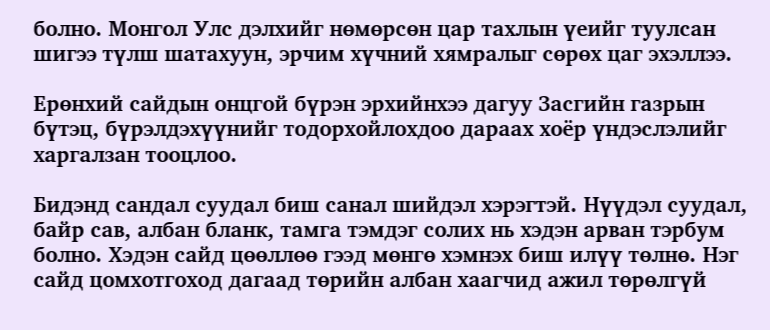болно. Монгол Улс дэлхийг нөмөрсөн цар тахлын үеийг туулсан шигээ түлш шатахуун, эрчим хүчний хямралыг сөрөх цаг эхэллээ.

Ерөнхий сайдын онцгой бүрэн эрхийнхээ дагуу Засгийн газрын бүтэц, бүрэлдэхүүнийг тодорхойлохдоо дараах хоёр үндэслэлийг харгалзан тооцлоо.

Бидэнд сандал суудал биш санал шийдэл хэрэгтэй. Нүүдэл суудал, байр сав, албан бланк, тамга тэмдэг солих нь хэдэн арван тэрбум болно. Хэдэн сайд цөөллөө гээд мөнгө хэмнэх биш илүү төлнө. Нэг сайд цомхотгоход дагаад төрийн албан хаагчид ажил төрөлгүй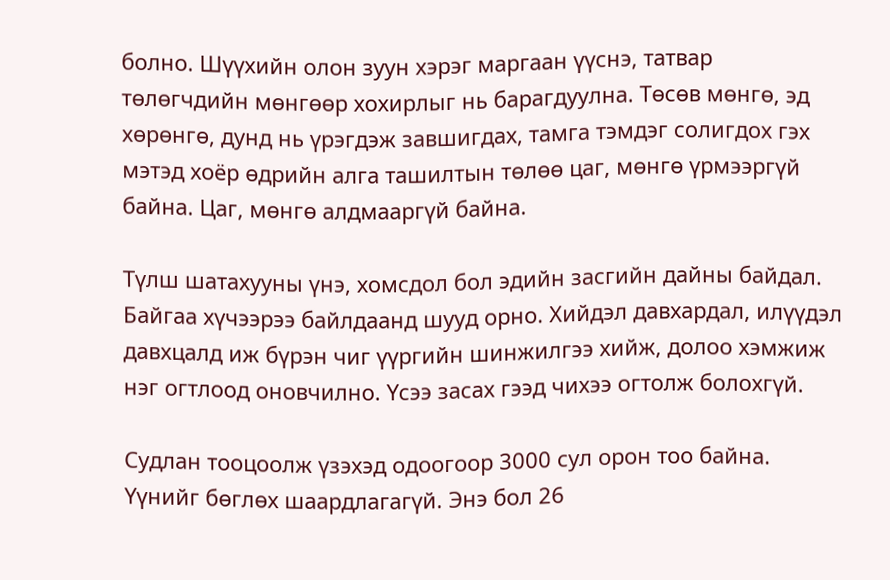болно. Шүүхийн олон зуун хэрэг маргаан үүснэ, татвар төлөгчдийн мөнгөөр хохирлыг нь барагдуулна. Төсөв мөнгө, эд хөрөнгө, дунд нь үрэгдэж завшигдах, тамга тэмдэг солигдох гэх мэтэд хоёр өдрийн алга ташилтын төлөө цаг, мөнгө үрмээргүй байна. Цаг, мөнгө алдмааргүй байна.

Түлш шатахууны үнэ, хомсдол бол эдийн засгийн дайны байдал. Байгаа хүчээрээ байлдаанд шууд орно. Хийдэл давхардал, илүүдэл давхцалд иж бүрэн чиг үүргийн шинжилгээ хийж, долоо хэмжиж нэг огтлоод оновчилно. Үсээ засах гээд чихээ огтолж болохгүй.

Судлан тооцоолж үзэхэд одоогоор 3000 сул орон тоо байна. Үүнийг бөглөх шаардлагагүй. Энэ бол 26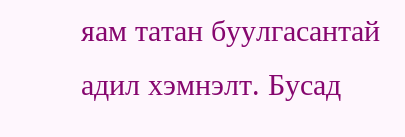яам татан буулгасантай адил хэмнэлт. Бусад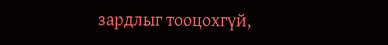зардлыг тооцохгүй,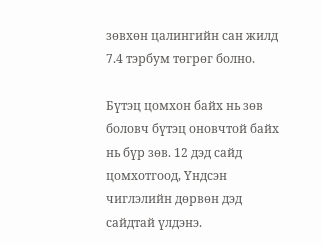зөвхөн цалингийн сан жилд 7.4 тэрбум төгрөг болно.

Бүтэц цомхон байх нь зөв боловч бүтэц оновчтой байх нь бүр зөв. 12 дэд сайд цомхотгоод, Үндсэн чиглэлийн дөрвөн дэд сайдтай үлдэнэ.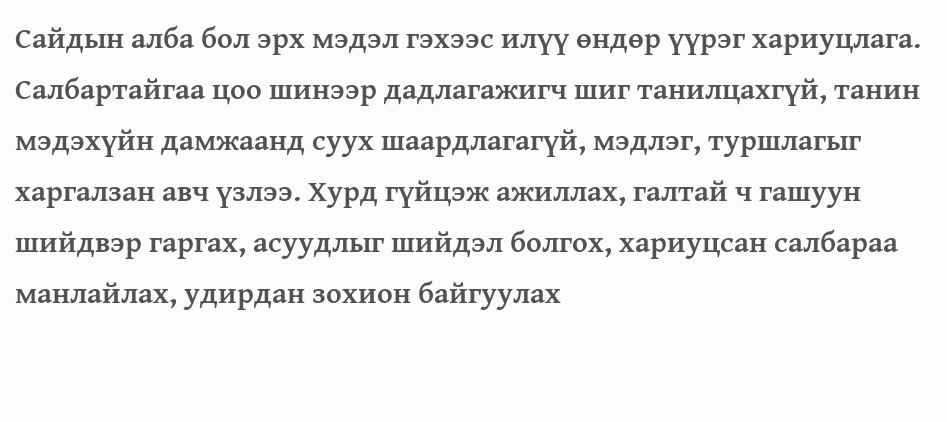Сайдын алба бол эрх мэдэл гэхээс илүү өндөр үүрэг хариуцлага. Салбартайгаа цоо шинээр дадлагажигч шиг танилцахгүй, танин мэдэхүйн дамжаанд суух шаардлагагүй, мэдлэг, туршлагыг харгалзан авч үзлээ. Хурд гүйцэж ажиллах, галтай ч гашуун шийдвэр гаргах, асуудлыг шийдэл болгох, хариуцсан салбараа манлайлах, удирдан зохион байгуулах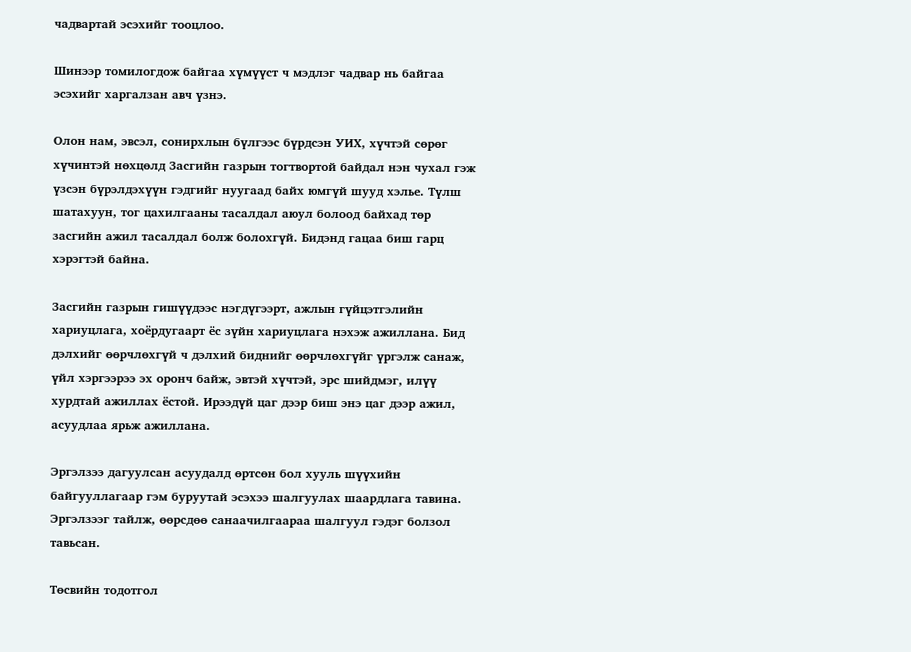чадвартай эсэхийг тооцлоо.

Шинээр томилогдож байгаа хүмүүст ч мэдлэг чадвар нь байгаа эсэхийг харгалзан авч үзнэ.

Олон нам, эвсэл, сонирхлын бүлгээс бүрдсэн УИХ, хүчтэй сөрөг хүчинтэй нөхцөлд Засгийн газрын тогтвортой байдал нэн чухал гэж үзсэн бүрэлдэхүүн гэдгийг нуугаад байх юмгүй шууд хэлье. Түлш шатахуун, тог цахилгааны тасалдал аюул болоод байхад төр засгийн ажил тасалдал болж болохгүй. Бидэнд гацаа биш гарц хэрэгтэй байна.

Засгийн газрын гишүүдээс нэгдүгээрт, ажлын гүйцэтгэлийн хариуцлага, хоёрдугаарт ёс зүйн хариуцлага нэхэж ажиллана. Бид дэлхийг өөрчлөхгүй ч дэлхий биднийг өөрчлөхгүйг үргэлж санаж, үйл хэргээрээ эх оронч байж, эвтэй хүчтэй, эрс шийдмэг, илүү хурдтай ажиллах ёстой. Ирээдүй цаг дээр биш энэ цаг дээр ажил, асуудлаа ярьж ажиллана.

Эргэлзээ дагуулсан асуудалд өртсөн бол хууль шүүхийн байгууллагаар гэм буруутай эсэхээ шалгуулах шаардлага тавина. Эргэлзээг тайлж, өөрсдөө санаачилгаараа шалгуул гэдэг болзол тавьсан.

Төсвийн тодотгол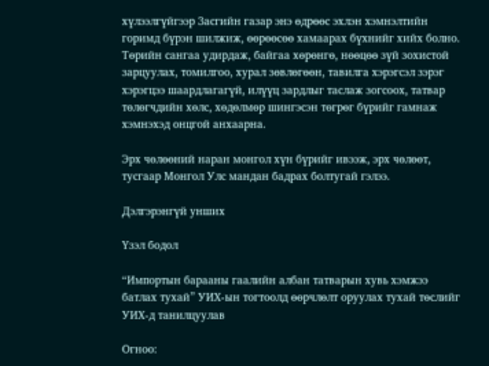хүлээлгүйгээр Засгийн газар энэ өдрөөс эхлэн хэмнэлтийн горимд бүрэн шилжиж, өөрөөсөө хамаарах бүхнийг хийх болно. Төрийн сангаа удирдаж, байгаа хөрөнгө, нөөцөө зүй зохистой зарцуулах, томилгоо, хурал зөвлөгөөн, тавилга хэрэгсэл зэрэг хэрэгцээ шаардлагагүй, илүүц зардлыг таслаж зогсоох, татвар төлөгчдийн хөлс, хөдөлмөр шингэсэн төгрөг бүрийг гамнаж хэмнэхэд онцгой анхаарна.

Эрх чөлөөний наран монгол хүн бүрийг ивээж, эрх чөлөөт, тусгаар Монгол Улс мандан бадрах болтугай гэлээ.

Дэлгэрэнгүй унших

Үзэл бодол

“Импортын барааны гаалийн албан татварын хувь хэмжээ батлах тухай” УИХ-ын тогтоолд өөрчлөлт оруулах тухай төслийг УИХ-д танилцуулав

Огноо: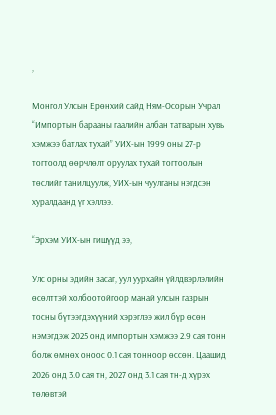,

Монгол Улсын Ерөнхий сайд Ням-Осорын Учрал “Импортын барааны гаалийн албан татварын хувь хэмжээ батлах тухай” УИХ-ын 1999 оны 27-р тогтоолд өөрчлөлт оруулах тухай тогтоолын төслийг танилцуулж, УИХ-ын чуулганы нэгдсэн хуралдаанд үг хэллээ.

“Эрхэм УИХ-ын гишүүд ээ,

Улс орны эдийн засаг, уул уурхайн үйлдвэрлэлийн өсөлттэй холбоотойгоор манай улсын газрын тосны бүтээгдэхүүний хэрэглээ жил бүр өсөн нэмэгдэж 2025 онд импортын хэмжээ 2.9 сая тонн болж өмнөх оноос 0.1 сая тонноор өссөн. Цаашид 2026 онд 3.0 сая тн, 2027 онд 3.1 сая тн-д хүрэх төлөвтэй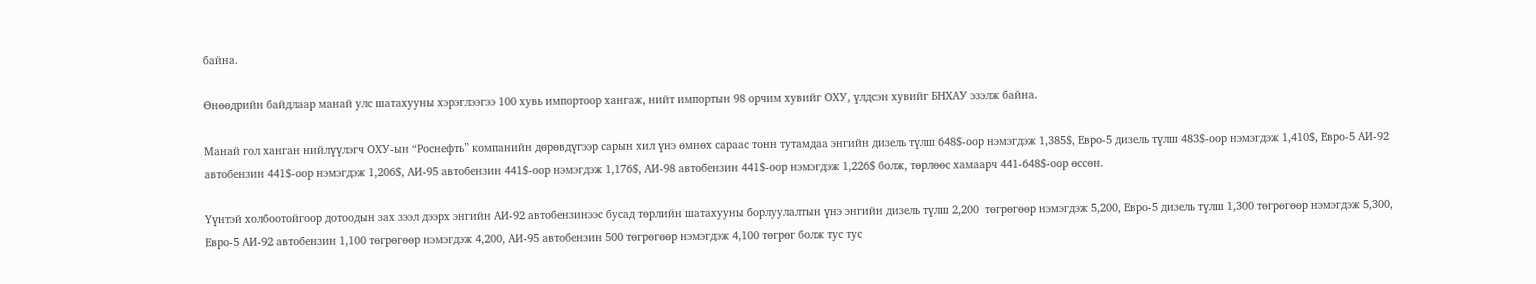байна.

Өнөөдрийн байдлаар манай улс шатахууны хэрэглээгээ 100 хувь импортоор хангаж, нийт импортын 98 орчим хувийг ОХУ, үлдсэн хувийг БНХАУ эзэлж байна.

Манай гол ханган нийлүүлэгч ОХУ-ын “Роснефть” компанийн дөрөвдүгээр сарын хил үнэ өмнөх сараас тонн тутамдаа энгийн дизель түлш 648$-оор нэмэгдэж 1,385$, Евро-5 дизель түлш 483$-оор нэмэгдэж 1,410$, Евро-5 АИ-92 автобензин 441$-оор нэмэгдэж 1,206$, АИ-95 автобензин 441$-оор нэмэгдэж 1,176$, АИ-98 автобензин 441$-оор нэмэгдэж 1,226$ болж, төрлөөс хамаарч 441-648$-оор өссөн.

Үүнтэй холбоотойгоор дотоодын зах зээл дээрх энгийн АИ-92 автобензинээс бусад төрлийн шатахууны борлуулалтын үнэ энгийн дизель түлш 2,200  төгрөгөөр нэмэгдэж 5,200, Евро-5 дизель түлш 1,300 төгрөгөөр нэмэгдэж 5,300, Евро-5 АИ-92 автобензин 1,100 төгрөгөөр нэмэгдэж 4,200, АИ-95 автобензин 500 төгрөгөөр нэмэгдэж 4,100 төгрөг болж тус тус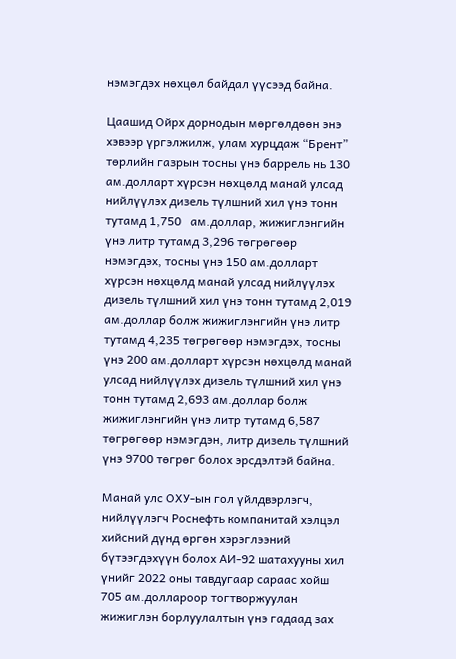нэмэгдэх нөхцөл байдал үүсээд байна.

Цаашид Ойрх дорнодын мөргөлдөөн энэ хэвээр үргэлжилж, улам хурцдаж “Брент” төрлийн газрын тосны үнэ баррель нь 130 ам.долларт хүрсэн нөхцөлд манай улсад нийлүүлэх дизель түлшний хил үнэ тонн тутамд 1,750   ам.доллар, жижиглэнгийн үнэ литр тутамд 3,296 төгрөгөөр нэмэгдэх, тосны үнэ 150 ам.долларт хүрсэн нөхцөлд манай улсад нийлүүлэх дизель түлшний хил үнэ тонн тутамд 2,019 ам.доллар болж жижиглэнгийн үнэ литр тутамд 4,235 төгрөгөөр нэмэгдэх, тосны үнэ 200 ам.долларт хүрсэн нөхцөлд манай улсад нийлүүлэх дизель түлшний хил үнэ тонн тутамд 2,693 ам.доллар болж жижиглэнгийн үнэ литр тутамд 6,587 төгрөгөөр нэмэгдэн, литр дизель түлшний үнэ 9700 төгрөг болох эрсдэлтэй байна.

Манай улс ОХУ-ын гол үйлдвэрлэгч, нийлүүлэгч Роснефть компанитай хэлцэл хийсний дүнд өргөн хэрэглээний бүтээгдэхүүн болох АИ-92 шатахууны хил үнийг 2022 оны тавдугаар сараас хойш 705 ам.доллароор тогтворжуулан жижиглэн борлуулалтын үнэ гадаад зах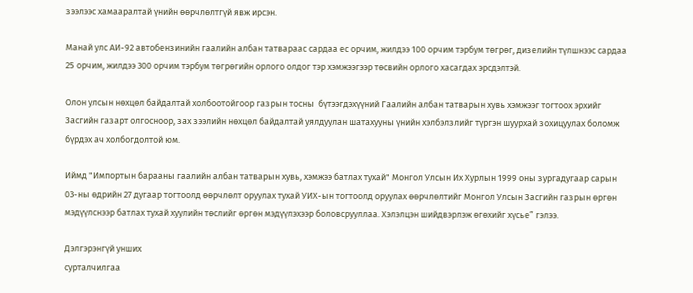зээлээс хамааралтай үнийн өөрчлөлтгүй явж ирсэн.

Манай улс АИ-92 автобензинийн гаалийн албан татвараас сардаа ес орчим, жилдээ 100 орчим тэрбум төгрөг, дизелийн түлшнээс сардаа 25 орчим, жилдээ 300 орчим тэрбум төгрөгийн орлого олдог тэр хэмжээгээр төсвийн орлого хасагдах эрсдэлтэй.

Олон улсын нөхцөл байдалтай холбоотойгоор газрын тосны  бүтээгдэхүүний Гаалийн албан татварын хувь хэмжээг тогтоох эрхийг Засгийн газарт олгосноор, зах зээлийн нөхцөл байдалтай уялдуулан шатахууны үнийн хэлбэлзлийг түргэн шуурхай зохицуулах боломж бүрдэх ач холбогдолтой юм.

Иймд "Импортын барааны гаалийн албан татварын хувь, хэмжээ батлах тухай" Монгол Улсын Их Хурлын 1999 оны зургадугаар сарын 03-ны өдрийн 27 дугаар тогтоолд өөрчлөлт оруулах тухай УИХ-ын тогтоолд оруулах өөрчлөлтийг Монгол Улсын Засгийн газрын өргөн мэдүүлснээр батлах тухай хуулийн төслийг өргөн мэдүүлэхээр боловсрууллаа. Хэлэлцэн шийдвэрлэж өгөхийг хүсье” гэлээ.

Дэлгэрэнгүй унших
сурталчилгаа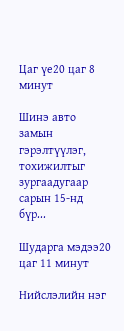Цаг үе20 цаг 8 минут

Шинэ авто замын гэрэлтүүлэг, тохижилтыг зургаадугаар сарын 15-нд бүр...

Шударга мэдээ20 цаг 11 минут

Нийслэлийн нэг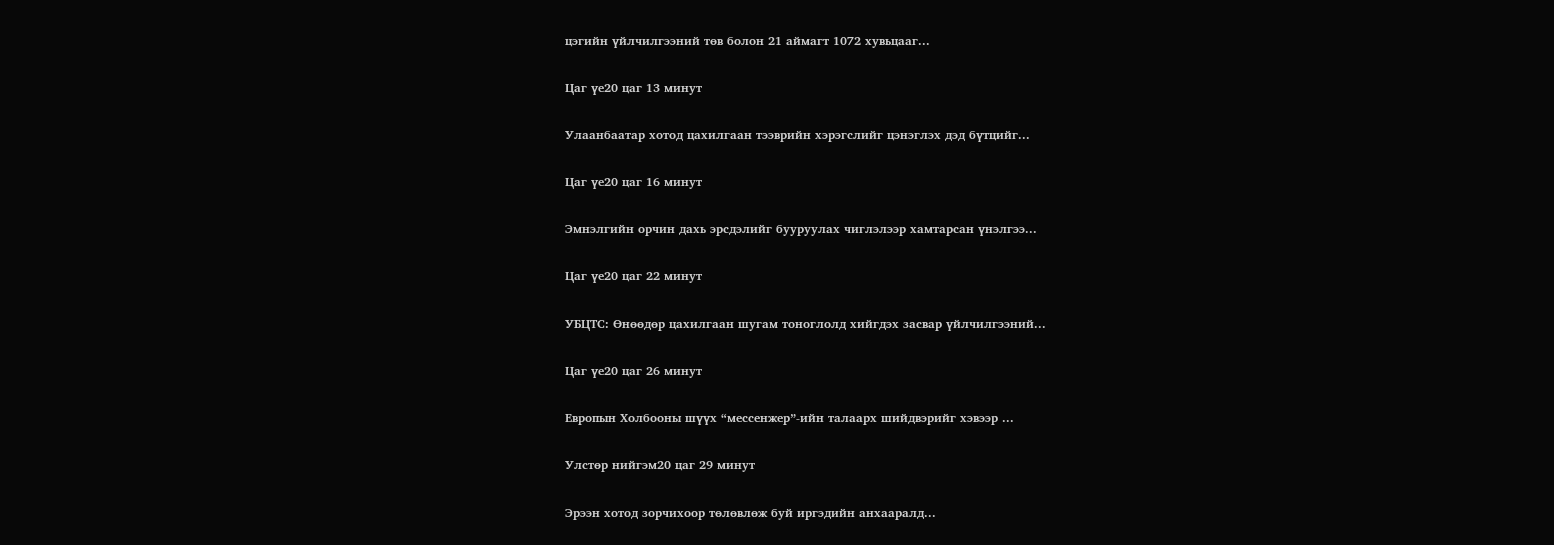цэгийн үйлчилгээний төв болон 21 аймагт 1072 хувьцааг...

Цаг үе20 цаг 13 минут

Улаанбаатар хотод цахилгаан тээврийн хэрэгслийг цэнэглэх дэд бүтцийг...

Цаг үе20 цаг 16 минут

Эмнэлгийн орчин дахь эрсдэлийг бууруулах чиглэлээр хамтарсан үнэлгээ...

Цаг үе20 цаг 22 минут

УБЦТС: Өнөөдөр цахилгаан шугам тоноглолд хийгдэх засвар үйлчилгээний...

Цаг үе20 цаг 26 минут

Европын Холбооны шүүх “мессенжер”-ийн талаарх шийдвэрийг хэвээр ...

Улстөр нийгэм20 цаг 29 минут

Эрээн хотод зорчихоор төлөвлөж буй иргэдийн анхааралд...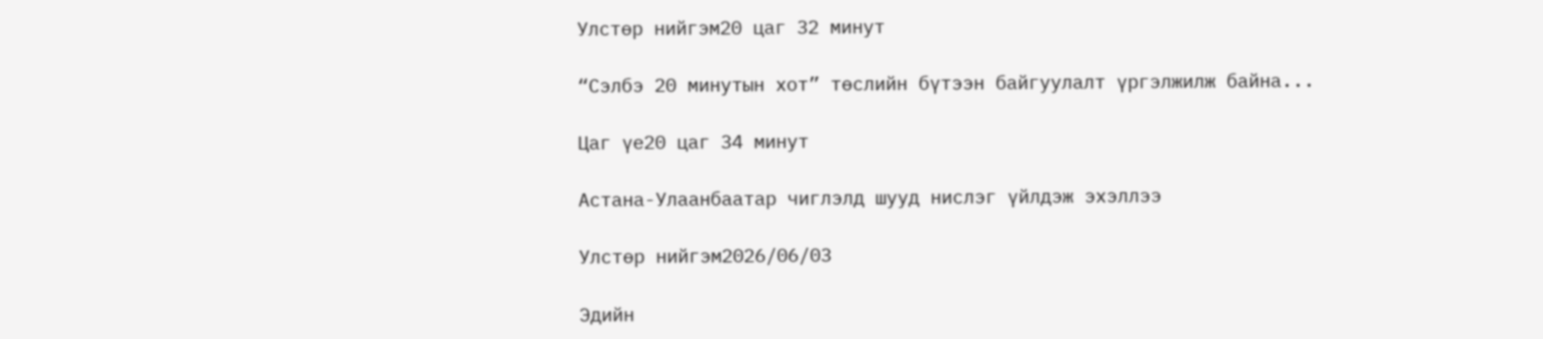Улстөр нийгэм20 цаг 32 минут

“Сэлбэ 20 минутын хот” төслийн бүтээн байгуулалт үргэлжилж байна...

Цаг үе20 цаг 34 минут

Астана-Улаанбаатар чиглэлд шууд нислэг үйлдэж эхэллээ

Улстөр нийгэм2026/06/03

Эдийн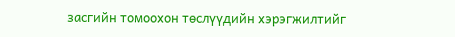засгийн томоохон төслүүдийн хэрэгжилтийг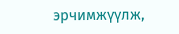эрчимжүүлж,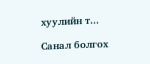хуулийн т...

Санал болгох